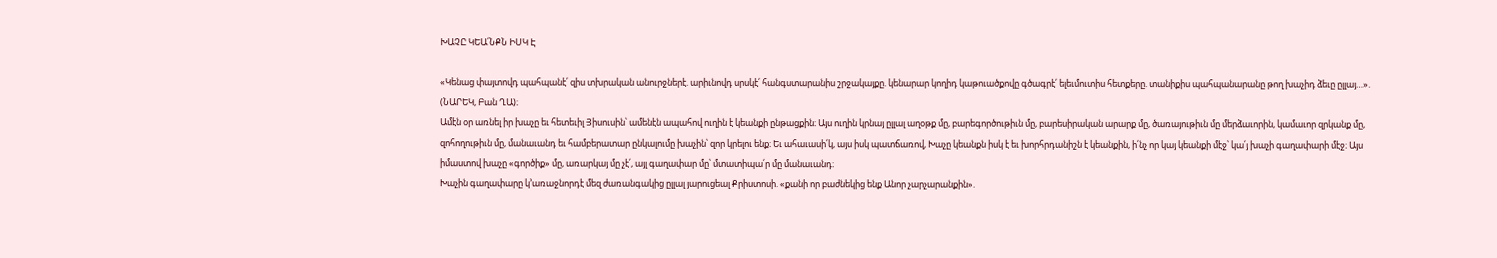ԽԱՉԸ ԿԵԱ՛ՆՔՆ ԻՍԿ Է

«Կենաց փայտովդ պահպանէ՛ զիս տխրական անուրջներէ. արիւնովդ սրսկէ՛ հանգստարանիս շրջակայքը. կենարար կողիդ կաթուածքովը գծագրէ՛ ելեւմուտիս հետքերը. տանիքիս պահպանարանը թող խաչիդ ձեւը ըլլայ…». (ՆԱՐԵԿ, Բան ՂԱ)։
Ամէն օր առնել իր խաչը եւ հետեւիլ Յիսուսին՝ ամենէն ապահով ուղին է կեանքի ընթացքին։ Այս ուղին կրնայ ըլլալ աղօթք մը, բարեգործութիւն մը, բարեսիրական արարք մը, ծառայութիւն մը մերձաւորին, կամաւոր զրկանք մը, զոհողութիւն մը, մանաւանդ եւ համբերատար ընկալումը խաչին՝ զոր կրելու ենք։ Եւ ահաւասի՛կ, այս իսկ պատճառով, Խաչը կեանքն իսկ է եւ խորհրդանիշն է կեանքին, ի՛նչ որ կայ կեանքի մէջ՝ կա՛յ խաչի գաղափարի մէջ։ Այս իմաստով խաչը «գործիք» մը, առարկայ մը չէ՛, այլ գաղափար մը՝ մտատիպա՛ր մը մանաւանդ։
Խաչին գաղափարը կ՚առաջնորդէ մեզ ժառանգակից ըլլալ յարուցեալ Քրիստոսի. «քանի որ բաժնեկից ենք Անոր չարչարանքին».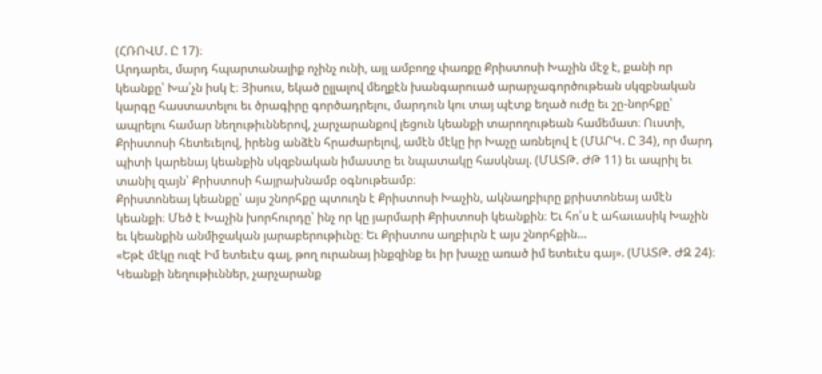(ՀՌՈՎՄ. Ը 17)։
Արդարեւ, մարդ հպարտանալիք ոչինչ ունի, այլ ամբողջ փառքը Քրիստոսի Խաչին մէջ է, քանի որ կեանքը՝ Խա՛չն իսկ է։ Յիսուս, եկած ըլլալով մեղքէն խանգարուած արարչագործութեան սկզբնական կարգը հաստատելու եւ ծրագիրը գործադրելու, մարդուն կու տայ պէտք եղած ուժը եւ շը-նորհքը՝ ապրելու համար նեղութիւններով, չարչարանքով լեցուն կեանքի տարողութեան համեմատ։ Ուստի, Քրիստոսի հետեւելով, իրենց անձէն հրաժարելով, ամէն մէկը իր Խաչը առնելով է (ՄԱՐԿ. Ը 34), որ մարդ պիտի կարենայ կեանքին սկզբնական իմաստը եւ նպատակը հասկնալ. (ՄԱՏԹ. ԺԹ 11) եւ ապրիլ եւ տանիլ զայն՝ Քրիստոսի հայրախնամբ օգնութեամբ։
Քրիստոնեայ կեանքը՝ այս շնորհքը պտուղն է Քրիստոսի Խաչին, ակնաղբիւրը քրիստոնեայ ամէն կեանքի։ Մեծ է Խաչին խորհուրդը՝ ինչ որ կը յարմարի Քրիստոսի կեանքին։ Եւ հո՛ս է ահաւասիկ Խաչին եւ կեանքին անմիջական յարաբերութիւնը։ Եւ Քրիստոս աղբիւրն է այս շնորհքին…
«Եթէ մէկը ուզէ Իմ ետեւէս գալ, թող ուրանայ ինքզինք եւ իր խաչը առած իմ ետեւէս գայ». (ՄԱՏԹ. ԺԶ 24)։
Կեանքի նեղութիւններ, չարչարանք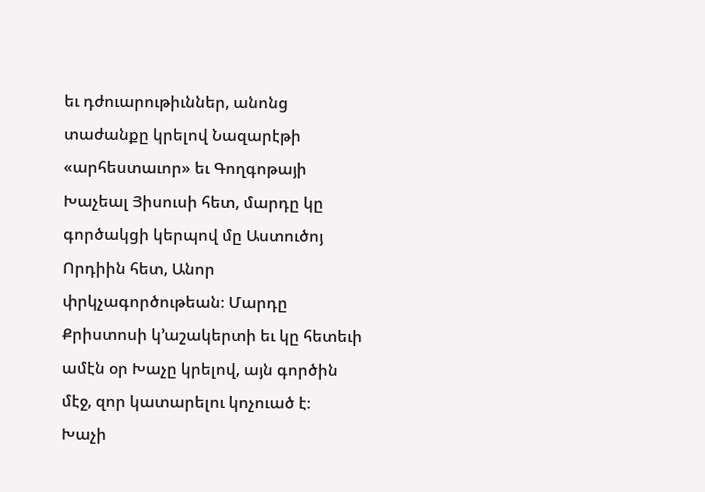եւ դժուարութիւններ, անոնց տաժանքը կրելով Նազարէթի «արհեստաւոր» եւ Գողգոթայի Խաչեալ Յիսուսի հետ, մարդը կը գործակցի կերպով մը Աստուծոյ Որդիին հետ, Անոր փրկչագործութեան։ Մարդը Քրիստոսի կ՚աշակերտի եւ կը հետեւի ամէն օր Խաչը կրելով, այն գործին մէջ, զոր կատարելու կոչուած է։
Խաչի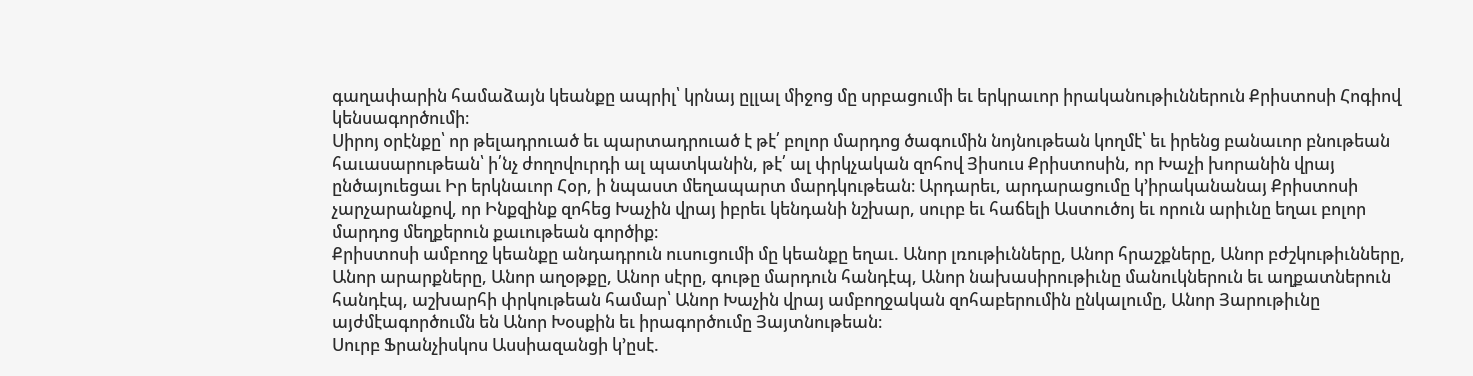գաղափարին համաձայն կեանքը ապրիլ՝ կրնայ ըլլալ միջոց մը սրբացումի եւ երկրաւոր իրականութիւններուն Քրիստոսի Հոգիով կենսագործումի։
Սիրոյ օրէնքը՝ որ թելադրուած եւ պարտադրուած է թէ՛ բոլոր մարդոց ծագումին նոյնութեան կողմէ՝ եւ իրենց բանաւոր բնութեան հաւասարութեան՝ ի՛նչ ժողովուրդի ալ պատկանին, թէ՛ ալ փրկչական զոհով Յիսուս Քրիստոսին, որ Խաչի խորանին վրայ ընծայուեցաւ Իր երկնաւոր Հօր, ի նպաստ մեղապարտ մարդկութեան։ Արդարեւ, արդարացումը կ՚իրականանայ Քրիստոսի չարչարանքով, որ Ինքզինք զոհեց Խաչին վրայ իբրեւ կենդանի նշխար, սուրբ եւ հաճելի Աստուծոյ եւ որուն արիւնը եղաւ բոլոր մարդոց մեղքերուն քաւութեան գործիք։
Քրիստոսի ամբողջ կեանքը անդադրուն ուսուցումի մը կեանքը եղաւ. Անոր լռութիւնները, Անոր հրաշքները, Անոր բժշկութիւնները, Անոր արարքները, Անոր աղօթքը, Անոր սէրը, գութը մարդուն հանդէպ, Անոր նախասիրութիւնը մանուկներուն եւ աղքատներուն հանդէպ, աշխարհի փրկութեան համար՝ Անոր Խաչին վրայ ամբողջական զոհաբերումին ընկալումը, Անոր Յարութիւնը այժմէագործումն են Անոր Խօսքին եւ իրագործումը Յայտնութեան։
Սուրբ Ֆրանչիսկոս Ասսիազանցի կ՚ըսէ.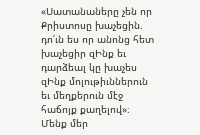«Սատանաները չեն որ Քրիստոսը խաչեցին. դո՛ւն ես որ անոնց հետ խաչեցիր զԻնք եւ դարձեալ կը խաչես զԻնք մոլութիւններուն եւ մեղքերուն մէջ հաճոյք քաղելով»։
Մենք մեր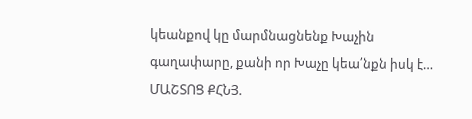կեանքով կը մարմնացնենք Խաչին գաղափարը, քանի որ Խաչը կեա՛նքն իսկ է…
ՄԱՇՏՈՑ ՔՀՆՅ.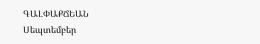ԳԱԼՓԱՔՃԵԱՆ
Սեպտեմբեր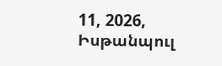11, 2026, Իսթանպուլ